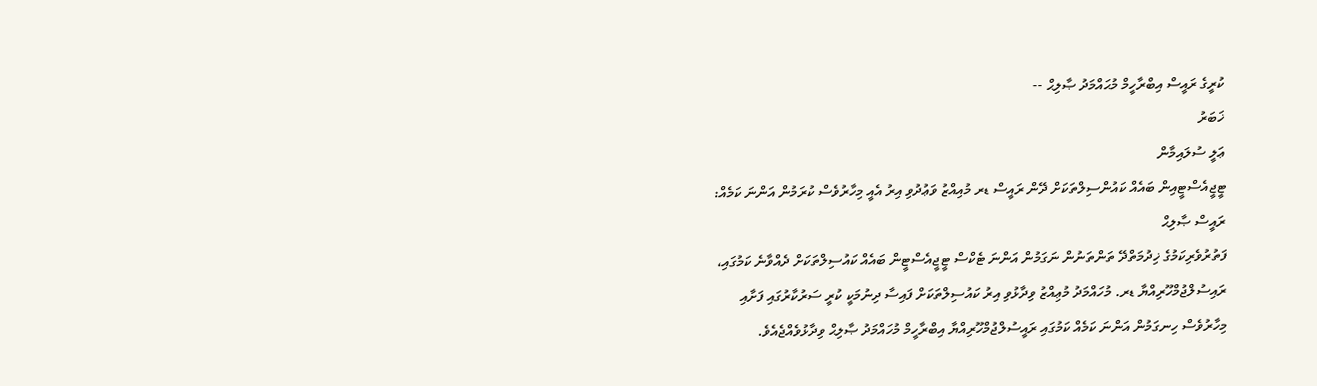ކުރީގެ ރައީސް އިބްރާހީމް މުޙައްމަދު ޞާލިޙް --
ޚަބަރު
ޢަލީ ސުލައިމާން
ޓީޖީއެސްޓީއިން ބައެއް ކައުންސިލްތަކަށް ދޭން ރައީސް ޑރ މުއިއްޒު ވަޢުދުވި އިރު އެއީ މިހާރުވެސް ކުރަމުން އަންނަ ކަމެއް: ރައީސް ޞާލިޙް
ފަތުރުވެރިކަމުގެ ޚިދުމަތްދޭ ތަންތަނުން ނަގަމުން އަންނަ ޓެކްސް ޓީޖީއެސްޓީން ބައެއް ކައުސިލްތަކަށް ދެއްވާނެ ކަމުގައި، ރައިސުލްޖުމްހޫރިއްޔާ ޑރ. މުހައްމަދު މުޢިއްޒު ވިދާޅުވި އިރު ކައުސިލްތަކަށް ފައިސާ ދިނުމަކީ ކުރީ ސަރުކާރުގައި ފަށާއި މިހާރުވެސް ހިނގަމުން އަންނަ ކަމެއް ކަމުގައި ރައީސުލްޖުމްހޫރިއްޔާ އިބްރާހީމް މުހައްމަދު ޞާލިޙް ވިދާޅުވެއްޖެއެވެ.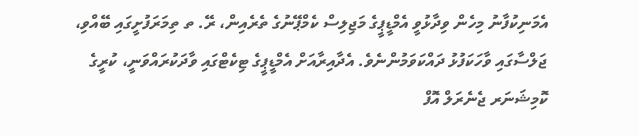އެމަނިކުފާނު މިހެން ވިދާޅުވީ އެމްޑީޕީގެ މަޖިލިސް ކެމްޕޭނުގެ ތެރެއިން، ރޭ. ތ ތިމަރަފުށީގައި ބޭއްވި، ޖަލްސާގައި ވާހަކަފުޅު ދައްކަވަމުންނެވެ. އެދާއިރާއަށް އެމްޑީޕީގެ ޓިކެޓްގައި ވާދަކުރައްވަނީ، ކުރީގެ ކޮމިޝަނަރ ޖެނެރަލް އޮފް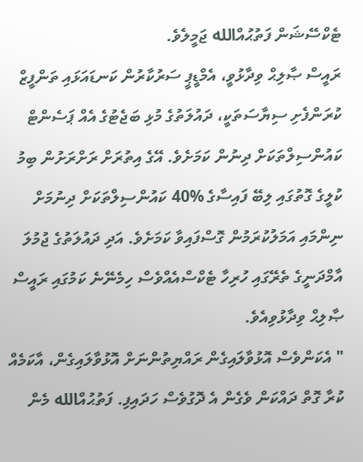ޓެކްސޭޝަން ފަތުޙުއްالله ޖަމީލެވެ.
ރައީސް ޞާލިޙް ވިދާޅުވީ، އެމްޑީޕީ ސަރުކާރުން ކަނޑައަޅައި ތަންފީޒް ކުރަންފެށި ސިޔާސަތަކީ، ދައުލަތުގެ މުޅި ބަޖެޓުގެ އެއް ޕަސެންޓް ކައުންސިލްތަކަށް ދިނުން ކަމަށެވެ. އޭގެ އިތުރަށް ރަށްރަށުން ބިމު ކުލީގެ ގޮތުގައި ލިބޭ ފައިސާގެ %40 ކައުންސިލްތަކަށް ދިނުމަށް ނިންމައި އަމަލުކުރަމުން ގޮސްފައިވާ ކަމަށެވެ. އަދި ދައުލަތުގެ ޖުމުލަ އާމްދަނީގެ ތެރޭގައި ހުރިހާ ޓެކްސްއެއްވެސް ހިމެނޭނެ ކަމުގައި ރައީސް ޞާލިޙް ވިދާޅުވިއެވެ.
" އެކަންވެސް އޮޅުވާލައިގެން ރައްޔިތުންނަށް އޮޅުވާލައިގެން، އާކަމެއް ކުރާ ގޮތް ދައްކަން ވެގެން އެ ދޮގުވެސް ހަދައިފި. ފަތުޙުއްالله މެން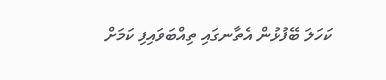ކަހަލަ ބޭފުޅުން އެތާނގައި ތިއްބަވައިފި ކަމަށް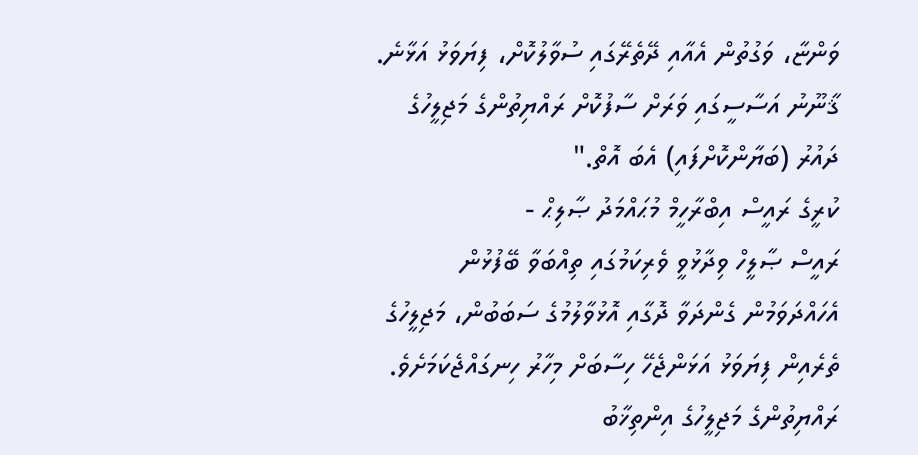ވަންޏާ، ވަގުތުން އެއާއި ދޭތެރޭގައި ސުވާލުކޮށް، ފިޔަވަޅު އަޅާނެ. ޤާނޫނު އަސާސީގައި ވަރަށް ސާފުކޮށް ރައްޔިތުންގެ މަޖިލީހުގެ ދައުރު (ބަޔާންކޮށްފައި) އެބަ އޮތް."
ކުރީގެ ރައީސް އިބްރާހީމް މުޙައްމަދު ޞާލިޙް -
ރައީސް ޞާލީހް ވިދާޅުވީ ވެރިކަމުގައި ތިއްބަވާ ބޭފުޅުން އެހައްދަވަމުން ގެންދަވާ ދޮގާއި އޮޅުވާލުމުގެ ސަބަބުން، މަޖިލީހުގެ ތެރެއިން ފިޔަވަޅު އަޅަންޖެހޭ ހިސާބަށް މިހާރު ހިނގައްޖެކަމަށެވެ.
ރައްޔިތުންގެ މަޖިލީހުގެ އިންތިޚާބު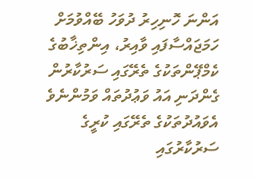އަންނަ ހޮނިހިރު ދުވަހު ބޭއްވުމަށް ހަމަޖައްސާފައި ވާއިރު، އިންތިޚާބުގެ ކެމްޕޭންތަކުގެ ތެރޭގައި ސަރުކާރުން ގެންދަނި އައު ވަޢުދުތައް ވަމުންނެވެ އެވައުދުތަކުގެ ތެރޭގައި ކުރީގެ ސަރުކާރުގައި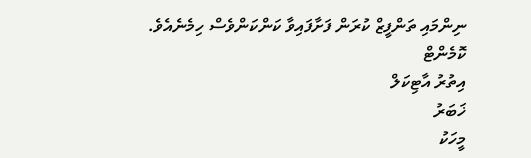ނިންމައި ތަންފީޒް ކުރަން ފަށާފައިވާ ކަންކަންވެސް ހިމެނެއެވެ.
ކޮމެންޓް
އިތުރު އާޓިކަލް
ޚަބަރު
މީހަކު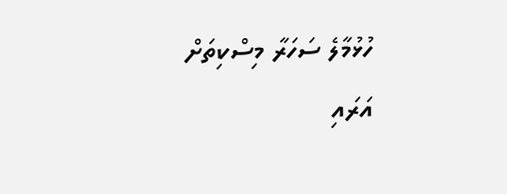ހުޅުމާލެ ސަހަރާ މިސްކިތަށް އަރައި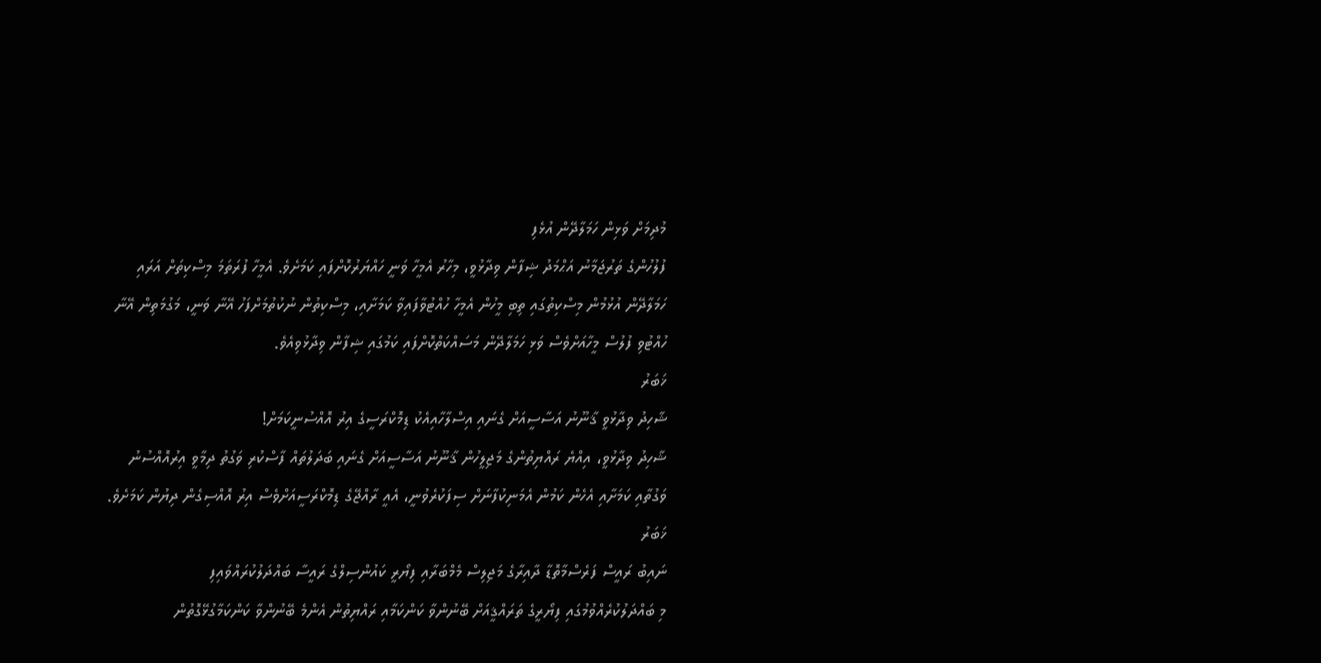މުދިމަށް ވަޅިން ހަމަލާދޭން އުޅެފި
ފުލުހުންގެ ތަރުޖަމާނު އަޙްމަދު ޝިފާން ވިދާޅުވީ، މިހާރު އެމީހާ ވަނީ ހައްޔަރުކޮށްފައި ކަމަށެވެ. އެމީހާ ފުރަތަމަ މިސްކިތަށް އަރައި ހަމަލާދޭން އުޅުމުން މިސްކިތުގައި ތިބި މީހުން އެމީހާ ހުއްޓުވާފައިވާ ކަމަށާއި، މިސްކިތުން ނުކުތުމަށްފަހު އޭނާ ވަނީ، މަގުމަތިން އޭނާ ހުއްޓުވި ފުލުސް މީހާއަށްވެސް ވަޅި ހަމަލާދޭން މަސައްކަތްކޮށްފައި ކަމުގައި ޝިފާން ވިދާޅުވިއެވެ.
ޚަބަރު
ޝާހިދު ވިދާޅުވީ ޤާނޫނު އަސާސީއަށް ގެނައި އިސްލާހާއިއެކު ޑިމޮކްރަސީގެ އިރު އޮއްސުނީކަމަށް!
ޝާހިދު ވިދާޅުވީ، އިއްޔެ ރައްޔިތުންގެ މަޖިލީހުން ޤާނޫނު އަސާސީއަށް ގެނައި ބަދަލުތައް ފާސްކުރި ވަގުތު ދިމާވީ އިރުއޮއްސުނު ވަގުތާއި ކަމަށާއި އެހެން ކަމުން އެމަނިކުފާނަށް ސިފަކުރެވުނީ، އެއީ ރާއްޖޭގެ ޑިމޮކްރަސީއަށްވެސް އިރު އޮއްސިގެން ދިޔުން ކަމަށެވެ.
ޚަބަރު
ނައިބު ރައީސް ފަރެސްމާތޮޑާ ދާއިރާގެ މަޖިލިސް މެމްބަރާއި ފިޔޯރީ ކައުންސިލްގެ ރައީސާ ބައްދަލުކުރައްވައިފި
މި ބައްދަލުކުރެއްވުމުގައި ފިޔޯރީގެ ތަރައްޤީއަށް ބޭނުންވާ ކަންކަމާއި ރައްޔިތުން އެންމެ ބޭނުންވާ ކަންކަމާގުޅޭގޮތުން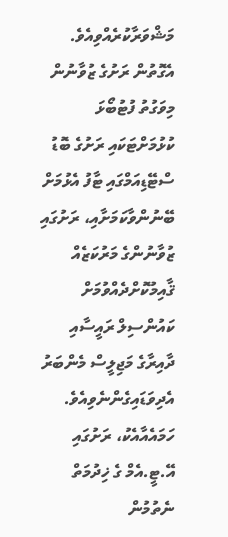މަޝްވަރާކުރެއްވިއެވެ. އެގޮތުން ރަށުގެ ޒުވާނުން މިވަގުތު ފުޓުބޯޅަ ކުޅުމަށްޓަކައި ރަށުގެ ބޮޑު ސްޓޭޑިއަމްގައި ޓާފު އެޅުމަށް ބޭނުންވާކަމަށާއި، ރަށުގައި ޒުވާނުންގެ މަރުކަޒެއް ޤާއިމުކޮށްދެއްވުމަށް ކައުންސިލް ރައީސާއި ދާއިރާގެ މަޖިލީސް މެންބަރު އެދިވަޑައިގެންނެވިއެވެ. ހަމައެއާއެކު، ރަށުގައި އޭ.ޓީ.އެމް ގެ ޚިދުމަތް ނެތުމުން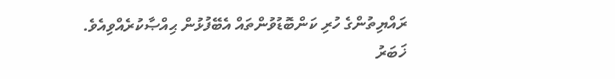ރައްޔިތުންގެ ހުރި ކަންބޮޑުވުންތައް އެބޭފުޅުން ޙިއްޞާކުރެއްވިއެވެ.
ޚަބަރު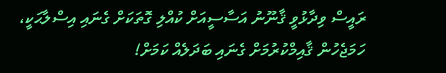ރައީސް ވިދާޅުވީ ޤާނޫނު އަސާސީއަށް ކުއްލި ގޮތަކަށް ގެނައި އިސްލާޙަކީ، ހަމަޖެހުން ޤާއިމްކުރުމަށް ގެނައި ބަދަލެއް ކަމަށް!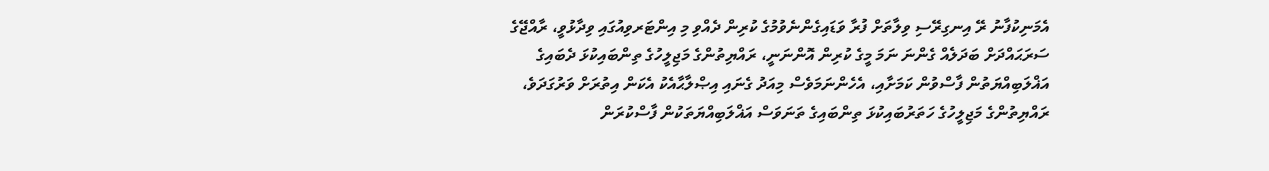އެމަނިކުފާނު ރޭ އިނގިރޭސި ވިލާތަށް ފުރާ ވަޑައިގެންނެވުމުގެ ކުރިން ދެއްވި މި އިންޓަރވިއުގައި ވިދާޅުވީ، ރާއްޖޭގެ ސަރަޙައްދަށް ބަދަލެއް ގެންނަ ނަމަ މީގެ ކުރިން އޮންނަނީ، ރައްޔިތުންގެ މަޖިލީހުގެ ތިންބައިކުޅަ ދެބައިގެ އަޣްލަބިއްޔަތުން ފާސްވުން ކަމަށާއި، އެހެންނަމަވެސް މިއަދު ގެނައި އިޞްލާޙާއެކު އެކަން އިތުރަށް ވަރުގަދަވެ، ރައްޔިތުންގެ މަޖިލީހުގެ ހަތަރުބައިކުޅަ ތިންބައިގެ ތަނަވަސް އަޣްލަބިއްޔަތަކުން ފާސްކުރަން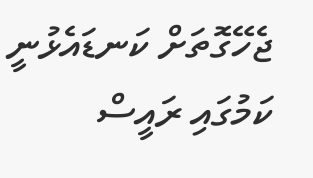ޖެހޭގޮތަށް ކަނޑައެޅުނީ ކަމުގައި ރައީސް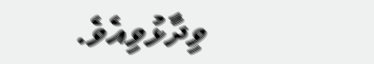ވިދާޅުވިއެވެ.